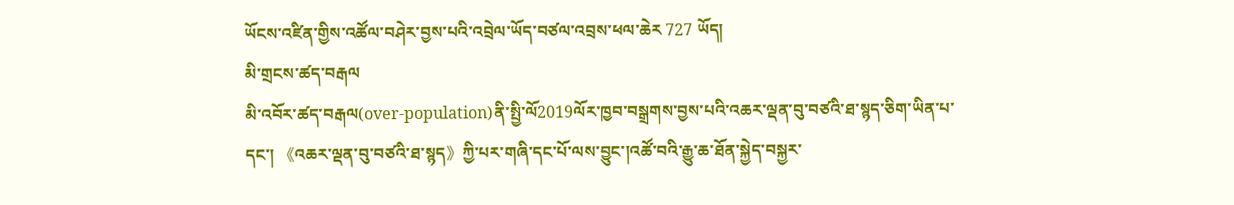ཡོངས་འཛིན་གྱིས་འཚོལ་བཤེར་བྱས་པའི་འབྲེལ་ཡོད་བཙལ་འབྲས་ཕལ་ཆེར 727 ཡོད།
མི་གྲངས་ཚད་བརྒལ
མི་འབོར་ཚད་བརྒལ(over-population)ནི་སྤྱི་ལོ2019ལོར་ཁྱབ་བསྒྲགས་བྱས་པའི་འཆར་ལྡན་བུ་བཙའི་ཐ་སྙད་ཅིག་ཡིན་པ་དང་། 《འཆར་ལྡན་བུ་བཙའི་ཐ་སྙད》ཀྱི་པར་གཞི་དང་པོ་ལས་བྱུང་།འཚོ་བའི་རྒྱུ་ཆ་ཐོན་སྐྱེད་བསྐྱར་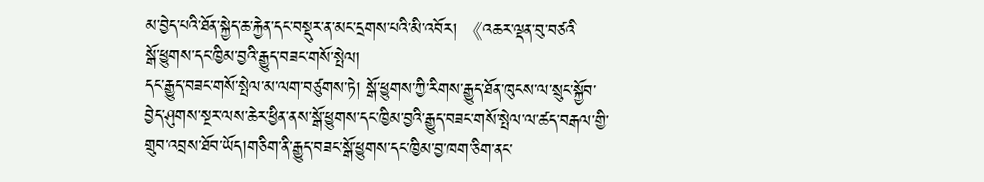མ་བྱེད་པའི་ཐོན་སྐྱེད་ཆ་རྐྱེན་དང་བསྡུར་ན་མང་དྲགས་པའི་མི་འབོར། 《འཆར་ལྡན་བུ་བཙའི
སྒོ་ཕྱུགས་དང་ཁྱིམ་བྱའི་རྒྱུད་བཟང་གསོ་སྤེལ།
དང་རྒྱུད་བཟང་གསོ་སྤེལ་མ་ལག་བཙུགས་ཏེ། སྒོ་ཕྱུགས་ཀྱི་རིགས་རྒྱུད་ཐོན་ཁུངས་ལ་སྲུང་སྐྱོབ་བྱེད་ཤུགས་སྔར་ལས་ཆེར་ཕྱིན་ནས་སྒོ་ཕྱུགས་དང་ཁྱིམ་བྱའི་རྒྱུད་བཟང་གསོ་སྤེལ་ལ་ཚད་བརྒལ་གྱི་གྲུབ་འབྲས་ཐོབ་ཡོད།གཅིག་ནི་རྒྱུད་བཟང་སྒོ་ཕྱུགས་དང་ཁྱིམ་བྱ་ཁག་ཅིག་ནང་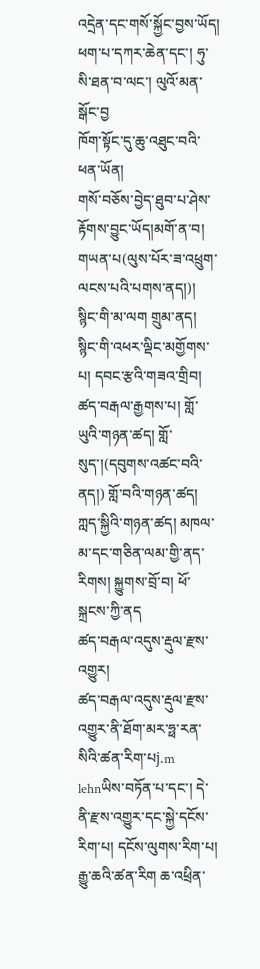འདྲེན་དང་གསོ་སྐྱོང་བྱས་ཡོད། ཕག་པ་དཀར་ཆེན་དང་། ཧུ་སི་ཐན་བ་ལང་། ལུའོ་མན་སྒོང་བྱ
ཁོག་སྟོང་དུ་ཆུ་འཐུང་བའི་ཕན་ཡོན།
གསོ་བཅོས་བྱེད་ཐུབ་པ་ཤེས་རྟོགས་བྱུང་ཡོད།མགོ་ན་བ། གཡན་པ(ལུས་པོར་ཟ་འཕྲུག་ལངས་པའི་པགས་ནད།)། སྙིང་གི་མ་ལག གྲུམ་ནད། སྙིང་གི་འཕར་ལྡིང་མགྱོགས་པ། དབང་རྩའི་གཟའ་གྲིབ། ཚད་བརྒལ་རྒྱགས་པ། གློ་ཡུའི་གཉན་ཚད། གློ་སུད་།(དབུགས་འཚང་བའི་ནད།) གློ་བའི་གཉན་ཚད། ཀླད་སྐྱིའི་གཉན་ཚད། མཁལ་མ་དང་གཅིན་ལམ་གྱི་ནད་རིགས། སྐྱུགས་བྲོ་བ། ཕོ་སྐྲངས་ཀྱི་ནད
ཚད་བརྒལ་འདུས་རྡུལ་རྫས་འགྱུར།
ཚད་བརྒལ་འདུས་རྡུལ་རྫས་འགྱུར་ནི་ཐོག་མར་ཧྥ་རན་སིའི་ཚན་རིག་པj.m lehnཡིས་བཏོན་པ་དང་། དེ་ནི་རྫས་འགྱུར་དང་སྐྱེ་དངོས་རིག་པ། དངོས་ལུགས་རིག་པ། རྒྱུ་ཆའི་ཚན་རིག ཆ་འཕྲིན་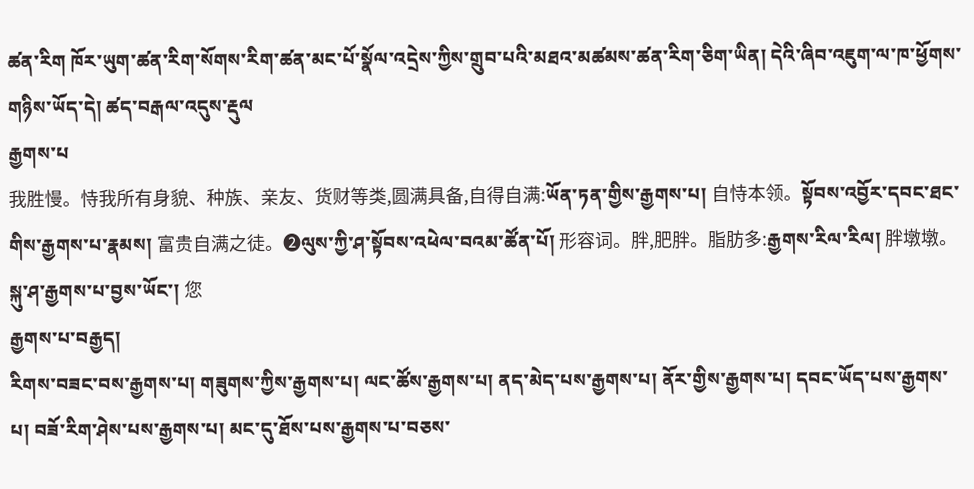ཚན་རིག ཁོར་ཡུག་ཚན་རིག་སོགས་རིག་ཚན་མང་པོ་སྣོལ་འདྲེས་ཀྱིས་གྲུབ་པའི་མཐའ་མཚམས་ཚན་རིག་ཅིག་ཡིན། དེའི་ཞིབ་འཇུག་ལ་ཁ་ཕྱོགས་གཉིས་ཡོད་དེ། ཚད་བརྒལ་འདུས་རྡུལ
རྒྱགས་པ
我胜慢。恃我所有身貌、种族、亲友、货财等类,圆满具备,自得自满:ཡོན་ཏན་གྱིས་རྒྱགས་པ། 自恃本领。སྟོབས་འབྱོར་དབང་ཐང་གིས་རྒྱགས་པ་རྣམས། 富贵自满之徒。❷ལུས་ཀྱི་ཤ་སྟོབས་འཕེལ་བའམ་ཚོན་པོ། 形容词。胖,肥胖。脂肪多:རྒྱགས་རིལ་རིལ། 胖墩墩。སྐུ་ཤ་རྒྱགས་པ་བྱས་ཡོང་། 您
རྒྱགས་པ་བརྒྱད།
རིགས་བཟང་བས་རྒྱགས་པ། གཟུགས་ཀྱིས་རྒྱགས་པ། ལང་ཚོས་རྒྱགས་པ། ནད་མེད་པས་རྒྱགས་པ། ནོར་གྱིས་རྒྱགས་པ། དབང་ཡོད་པས་རྒྱགས་པ། བཟོ་རིག་ཤེས་པས་རྒྱགས་པ། མང་དུ་ཐོས་པས་རྒྱགས་པ་བཅས་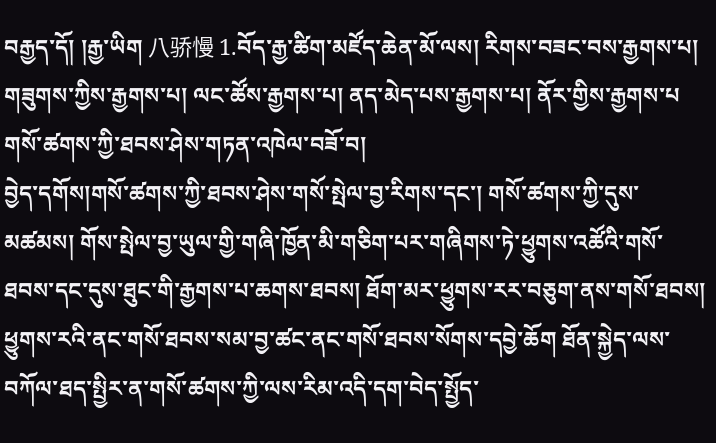བརྒྱད་དོ། །རྒྱ་ཡིག 八骄慢 1.བོད་རྒྱ་ཚིག་མཛོད་ཆེན་མོ་ལས། རིགས་བཟང་བས་རྒྱགས་པ། གཟུགས་ཀྱིས་རྒྱགས་པ། ལང་ཚོས་རྒྱགས་པ། ནད་མེད་པས་རྒྱགས་པ། ནོར་གྱིས་རྒྱགས་པ
གསོ་ཚགས་ཀྱི་ཐབས་ཤེས་གཏན་འཁེལ་བཟོ་བ།
བྱེད་དགོས།གསོ་ཚགས་ཀྱི་ཐབས་ཤེས་གསོ་སྤེལ་བྱ་རིགས་དང་། གསོ་ཚགས་ཀྱི་དུས་མཚམས། གོས་སྤེལ་བྱ་ཡུལ་གྱི་གཞི་ཁྱོན་མི་གཅིག་པར་གཞིགས་ཏེ་ཕྱུགས་འཚོའི་གསོ་ཐབས་དང་དུས་ཐུང་གི་རྒྱགས་པ་ཆགས་ཐབས། ཐོག་མར་ཕྱུགས་རར་བཅུག་ནས་གསོ་ཐབས། ཕྱུགས་རའི་ནང་གསོ་ཐབས་སམ་བྱ་ཚང་ནང་གསོ་ཐབས་སོགས་དབྱེ་ཆོག ཐོན་སྐྱེད་ལས་བཀོལ་ཐད་སྤྱིར་ན་གསོ་ཚགས་ཀྱི་ལས་རིམ་འདི་དག་བེད་སྤྱོད་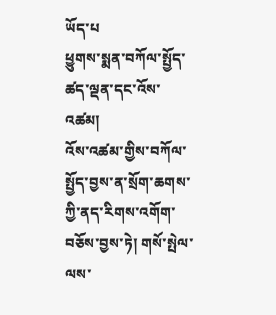ཡོད་པ
ཕྱུགས་སྨན་བཀོལ་སྤྱོད་ཚད་ལྡན་དང་འོས་འཚམ།
འོས་འཚམ་གྱིས་བཀོལ་སྤྱོད་བྱས་ན་སྲོག་ཆགས་ཀྱི་ནད་རིགས་འགོག་བཅོས་བྱས་ཏེ། གསོ་སྤེལ་ལས་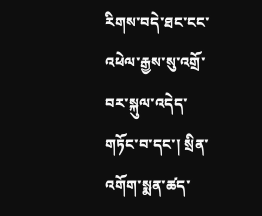རིགས་བདེ་ཐང་ངང་འཕེལ་རྒྱས་སུ་འགྲོ་བར་སྐུལ་འདེད་གཏོང་བ་དང་། སྲིན་འགོག་སྨན་ཚད་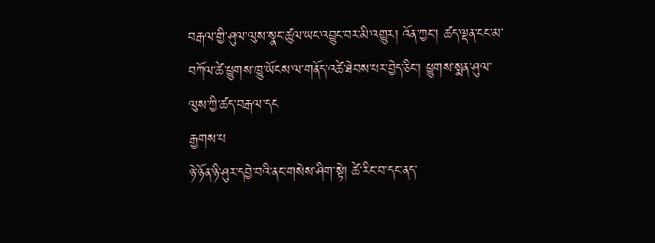བརྒལ་གྱི་ཤུལ་ལུས་སྣང་ཚུལ་ཡང་འབྱུང་བར་མི་འགྱུར། འོན་ཀྱང་། ཚད་ལྡན་ངང་མ་བཀོལ་ཚེ་ཕྱུགས་ཁྱུ་ཡོངས་ལ་གནོད་འཚེ་ཐེབས་པར་བྱེད་ཅིང་། ཕྱུགས་སྨན་ཤུལ་ལུས་ཀྱི་ཚད་བརྒལ་དང
རྒྱགས་པ
ཉེ་ཉོན་ཉི་ཤུར་དབྱེ་བའི་ནང་གསེས་ཤིག་སྟེ། ཚེ་རིང་བ་དང་ནད་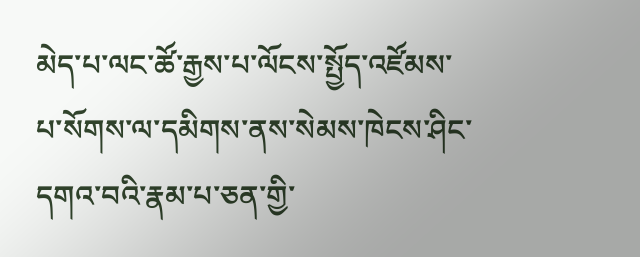མེད་པ་ལང་ཚོ་རྒྱས་པ་ལོངས་སྤྱོད་འཛོམས་པ་སོགས་ལ་དམིགས་ནས་སེམས་ཁེངས་ཤིང་དགའ་བའི་རྣམ་པ་ཅན་གྱི་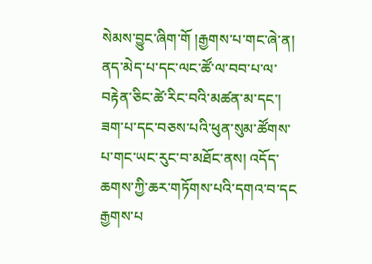སེམས་བྱུང་ཞིག་གོ །རྒྱགས་པ་གང་ཞེ་ན། ནད་མེད་པ་དང་ལང་ཚོ་ལ་བབ་པ་ལ་བརྟེན་ཅིང་ཚེ་རིང་བའི་མཚན་མ་དང་། ཟག་པ་དང་བཅས་པའི་ཕུན་སུམ་ཚོགས་པ་གང་ཡང་རུང་བ་མཐོང་ནས། འདོད་ཆགས་ཀྱི་ཆར་གཏོགས་པའི་དགའ་བ་དང
རྒྱགས་པ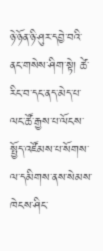ཉེ་ཉོན་ཉི་ཤུར་དབྱེ་བའི་ནང་གསེས་ཤིག་སྟེ། ཚེ་རིང་བ་དང་ནད་མེད་པ་ལང་ཚོ་རྒྱས་པ་ལོངས་སྤྱོད་འཛོམས་པ་སོགས་ལ་དམིགས་ནས་སེམས་ཁེངས་ཤིང་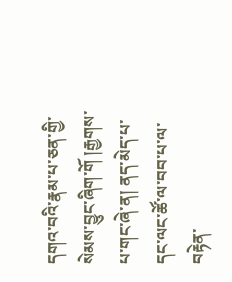དགའ་བའི་རྣམ་པ་ཅན་གྱི་སེམས་བྱུང་ཞིག་གོ །རྒྱགས་པ་གང་ཞེ་ན། ནད་མེད་པ་དང་ལང་ཚོ་ལ་བབ་པ་ལ་བརྟེན་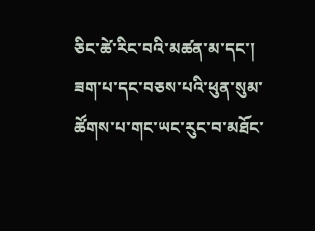ཅིང་ཚེ་རིང་བའི་མཚན་མ་དང་། ཟག་པ་དང་བཅས་པའི་ཕུན་སུམ་ཚོགས་པ་གང་ཡང་རུང་བ་མཐོང་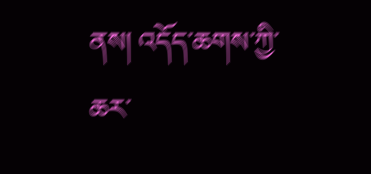ནས། འདོད་ཆགས་ཀྱི་ཆར་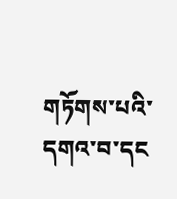གཏོགས་པའི་དགའ་བ་དང